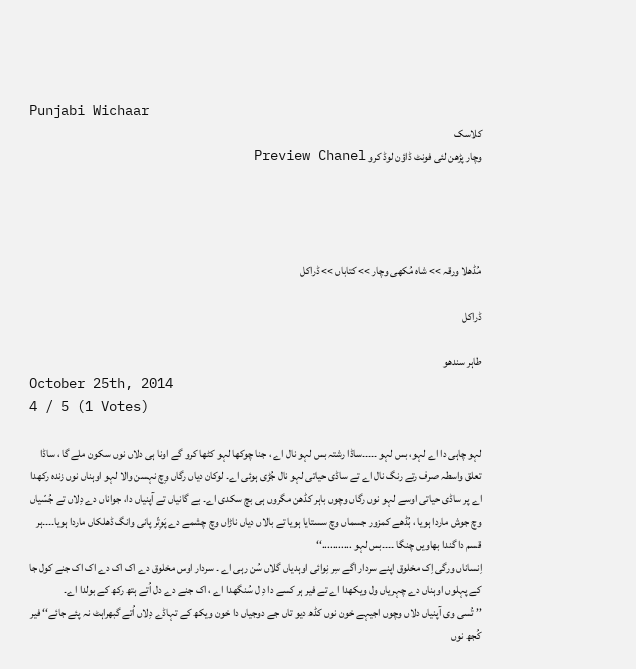Punjabi Wichaar
کلاسک
وچار پڑھن لئی فونٹ ڈاؤن لوڈ کرو Preview Chanel




مُڈھلا ورقہ >> شاہ مُکھی وچار >> کتاباں >> ڈراکل

ڈراکل

طاہر سندھو
October 25th, 2014
4 / 5 (1 Votes)

لہو چاہی دا اے لہو، بس لہو ۔۔۔۔۔ساڈا رشتہ بس لہو نال اے ، جنا چوکھا لہو کٹھا کرو گے اونا ہی دلاں نوں سکون ملے گا ، ساڈا تعلق واسطہ صرف رتے رنگ نال اے تے ساڈی حیاتی لہو نال جُڑی ہوئی اے۔ لوکان دیاں رگاں وِچ نہسن والا لہو اوہناں نوں زندہ رکھدا اے پر ساڈی حیاتی اوسے لہو نوں رگاں وچوں باہر کڈھن مگروں ہی بچ سکدی اے۔ بے گانیاں تے آپنیاں دا، جواناں دے دِلاں تے جُسّیاں وچ جوش ماردا ہویا ، بُڈھے کمزور جسماں وچ سستایا ہویا تے بالاں دیاں ناڑاں وچ چشمے دے پَوِتّر پانی وانگ ڈھلکاں ماردا ہویا۔۔۔۔ہر قسم دا گندا بھاویں چنگا ۔۔۔۔بس لہو ...........‘‘
اِنساناں ورگی اِک مخلوق اپنے سردار اگے سِر نِوائی اوہدیاں گلاں سُن رہی اے ۔ سردار اوس مخلوق دے اک اک دے اک اک جنے کول جا کے پہلوں اوہناں دے چہریاں ول ویکھدا اے تے فیر ہر کسے دا دِ ل سُنگھدا اے ، اک جنے دے دل اُتے ہتھ رکھ کے بولدا اے۔
’’ تُسی وی آپنیاں دلاں وچوں اجیہے خون نوں کڈھ دیو تاں جے دوجیاں دا خون ویکھ کے تہاڈے دِلاں اُتے گبھراہٹ نہ پئے جائے‘‘ فیر کُجھ نوں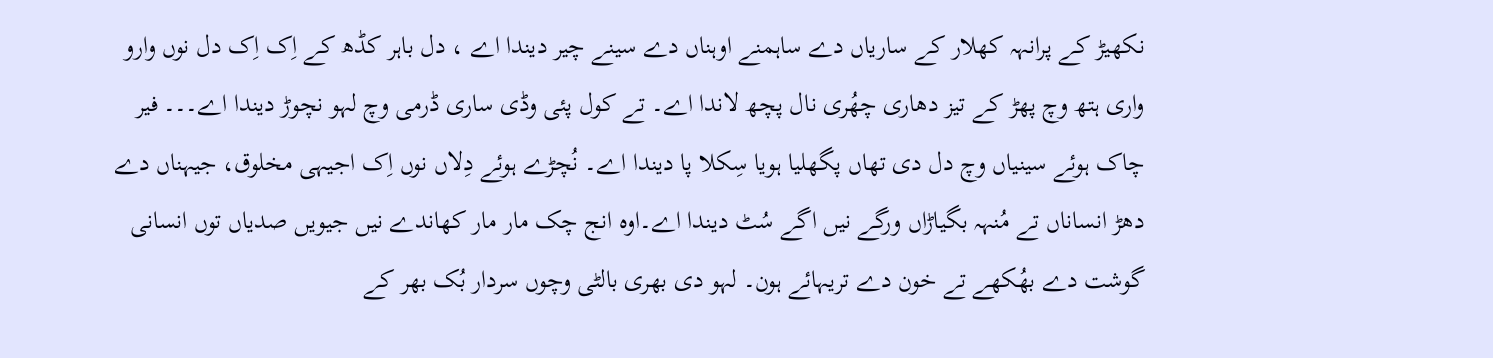نکھیڑ کے پرانہہ کھلار کے ساریاں دے ساہمنے اوہناں دے سینے چیر دیندا اے ، دل باہر کڈھ کے اِک اِک دل نوں وارو واری ہتھ وچ پھڑ کے تیز دھاری چھُری نال پچھ لاندا اے۔ تے کول پئی وڈی ساری ڈرمی وچ لہو نچوڑ دیندا اے۔۔۔ فیر چاک ہوئے سینیاں وچ دل دی تھاں پگھلیا ہویا سِکلا پا دیندا اے۔ نُچڑے ہوئے دِلاں نوں اِک اجیہی مخلوق، جیہناں دے دھڑ انساناں تے مُنہہ بگیاڑاں ورگے نیں اگے سُٹ دیندا اے۔اوہ انج چک مار مار کھاندے نیں جیویں صدیاں توں انسانی گوشت دے بھُکھے تے خون دے تریہائے ہون۔ لہو دی بھری بالٹی وچوں سردار بُک بھر کے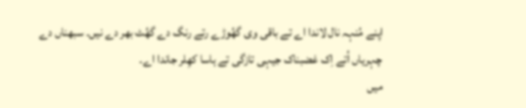اپنے مُنہہ نال لاندا اے تے باقی وی گھُوڑے رتے رنگ دے گھُٹ بھر دے نیں۔ سبھناں دے چہریاں اُتے اِک غضبناک جیہی تازگی تے ہاسا کھِلر جاندا اے۔
میں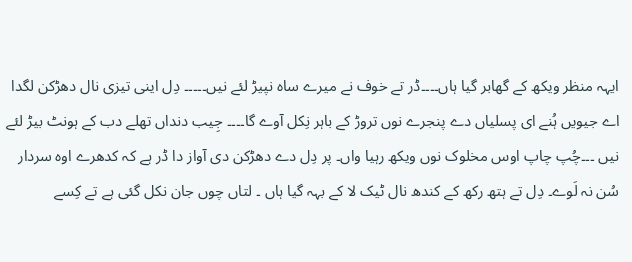ایہہ منظر ویکھ کے گھابر گیا ہاں۔۔۔۔ڈر تے خوف نے میرے ساہ نپیڑ لئے نیں۔۔۔۔۔ دِل اینی تیزی نال دھڑکن لگدا اے جیویں ہُنے ای پسلیاں دے پنجرے نوں تروڑ کے باہر نِکل آوے گا۔۔۔۔ جِیب دنداں تھلے دب کے ہونٹ بیڑ لئے نیں ۔۔۔چُپ چاپ اوس مخلوک نوں ویکھ رہیا واں۔ پر دِل دے دھڑکن دی آواز دا ڈر ہے کہ کدھرے اوہ سردار سُن نہ لَوے۔ دِل تے ہتھ رکھ کے کندھ نال ٹیک لا کے بہہ گیا ہاں ۔ لتاں چوں جان نکل گئی ہے تے کِسے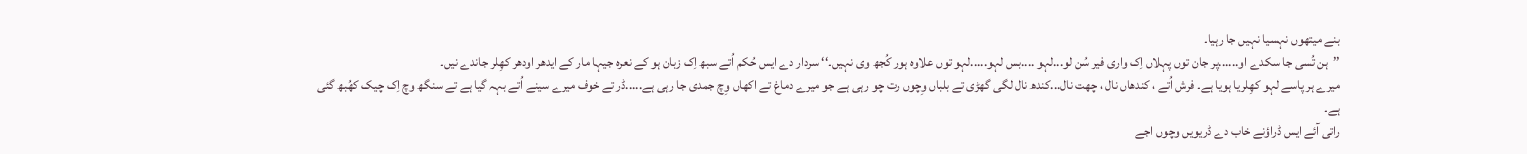بنے میتھوں نہسیا نہیں جا رہیا۔
’’ہن تُسی جا سکدے او......پر جان توں پہلاں اِک واری فیر سُن لو...لہو ....بس لہو.....لہو توں علاوہ ہور کُجھ وی نہیں۔‘‘ سردار دے ایس حُکم اُتے سبھ اِک زبان ہو کے نعرہ جیہا مار کے ایدھر اودھر کھِلر جاندے نیں۔
میرے ہر پاسے لہو کھِلریا ہویا ہے۔ فرش اُتے ، کندھاں نال ، چھت نال...کندھ نال لگی گھڑی تے بلباں وِچوں رت چو رہی ہے جو میرے دماغ تے اکھاں وِچ جمدی جا رہی ہے.....ڈر تے خوف میرے سینے اُتے بہہ گیا ہے تے سنگھ وچ اِک چیک کھُبھ گئی ہے۔
راتی آئے ایس ڈراؤنے خاب دے ڈریویں وچوں اجے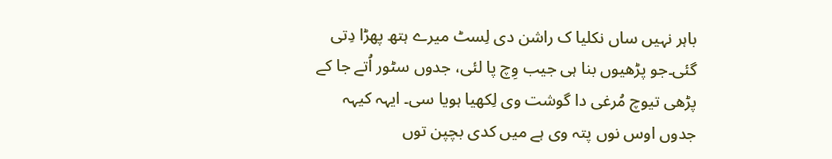باہر نہیں ساں نکلیا ک راشن دی لِسٹ میرے ہتھ پھڑا دِتی گئی۔جو پڑھیوں بنا ہی جیب وِچ پا لئی، جدوں سٹور اُتے جا کے پڑھی تیوچ مُرغی دا گوشت وی لِکھیا ہویا سی۔ ایہہ کیہہ جدوں اوس نوں پتہ وی ہے میں کدی بچپن توں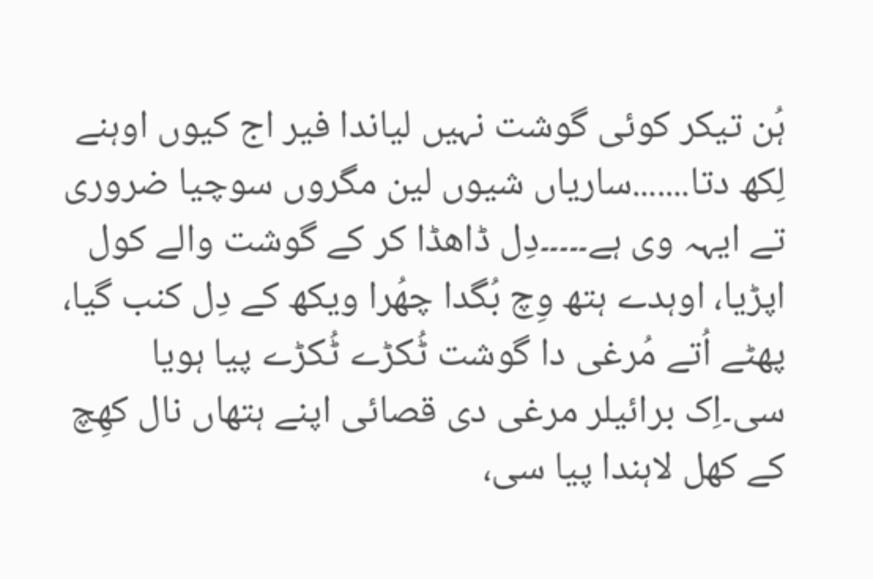ہُن تیکر کوئی گوشت نہیں لیاندا فیر اج کیوں اوہنے لِکھ دتا.......ساریاں شیوں لین مگروں سوچیا ضروری تے ایہہ وی ہے۔۔۔۔۔دِل ڈاھڈا کر کے گوشت والے کول اپڑیا، اوہدے ہتھ وِچ بُگدا چھُرا ویکھ کے دِل کنب گیا، پھٹے اُتے مُرغی دا گوشت ٹُکڑے ٹُکڑے پیا ہویا سی۔اِک برائیلر مرغی دی قصائی اپنے ہتھاں نال کھِچ کے کھل لاہندا پیا سی،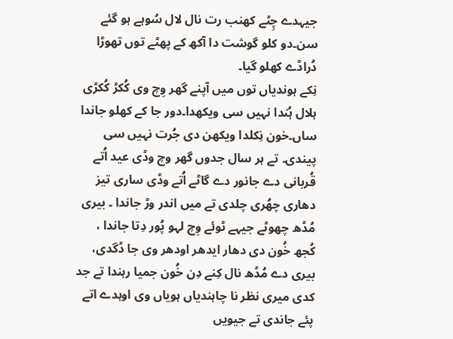جیہدے چِٹے کھنب رت نال لال سُوہے ہو گئے سن۔دو کلو گوشت دا آکھ کے پھٹے توں تھوڑا دُراڈے کھلو گیا۔
نِکے ہوندیاں توں میں آپنے گھر وِچ وی کُکڑ کُکڑی ہلال ہُندا نہیں سی ویکھدا۔دور جا کے کھلو جاندا ساں۔خون نِکلدا ویکھن دی جُرت نہیں سی پیندی۔ تے ہر سال جدوں گھر وچ وڈی عید اُتے قُربانی دے جانور دے گاٹے اُتے وڈی ساری تیز دھاری چھُری چلدی تے میں اندر وڑ جاندا ۔ بیری مُڈھ چھوٹے جیہے ٹوئے وِچ لہو پُور دِتا جاندا ، کُجھ خُون دی دھار ایدھر اودھر وی جا ڈگدی، بیری دے مُڈھ نال کِنے دِن خُون جمیا رہندا تے جد کدی میری نظر نا چاہندیاں ہویاں وی اوہدے اتے پئے جاندی تے جیویں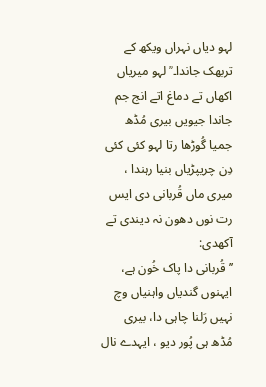لہو دیاں نہراں ویکھ کے تربھک جاندا۔ ؒ لہو میریاں اکھاں تے دماغ اتے انج جم جاندا جیویں بیری مُڈھ جمیا گُوڑھا رتا لہو کئی کئی دِن چریپڑیاں بنیا رہندا ، میری ماں قُربانی دی ایس رت نوں دھون نہ دیندی تے آکھدی:
’’ قُربانی دا پاک خُون ہے، ایہنوں گندیاں واہنیاں وچ نہیں رَلنا چاہی دا، بیری مُڈھ ہی پُور دیو ، ایہدے نال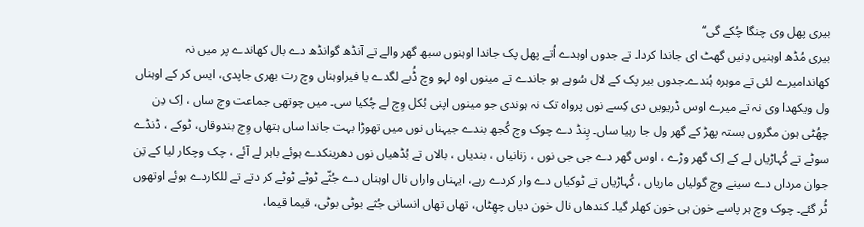بیری پھل وی چنگا چُکے گی‘‘
بیری مُڈھ اوہنیں دِنیں گھٹ ای جاندا کردا۔ تے جدوں اوہدے اُتے پھل پک جاندا اوہنوں سبھ گھر والے تے آنڈھ گوانڈھ دے بال کھاندے پر میں نہ کھاندامیرے لئی تے موہرہ ہُندے۔جدوں بیر پک کے لال سُوہے ہو جاندے تے مینوں اوہ لہو وچ ڈُبے لگدے یا فیراوہناں وچ رت بھری جاپدی، ایس کر کے اوہناں ول ویکھدا وی نہ تے میرے اوس ڈریویں دی کِسے نوں پرواہ تک نہ ہوندی جو مینوں اپنی بُکل وِچ لے چُکیا سی۔ میں چوتھی جماعت وچ ساں ، اِک دِن چھُٹی ہون مگروں بستہ پھڑ کے گھر ول جا رہیا ساں۔ پِنڈ دے چوک وچ کُجھ بندے جیہناں نوں میں تھوڑا بہت جاندا ساں ہتھاں وِچ بندوقاں، ٹوکے ، ڈنڈے سوٹے تے کُہاڑیاں لے کے اِک گھر وڑے ، اوس گھر دے جی جی نوں ، زنانیاں ، بندیاں ، بالاں تے بُڈھیاں نوں دھرینکدے ہوئے باہر لے آئے ، چک وچکار لیا کے تِن جوان مرداں دے سینے وچ گولیاں ماریاں ، کُہاڑیاں تے ٹوکیاں دے وار کردے رہے، ایہناں واراں نال اوہناں دے جُثّے ٹوٹے ٹوٹے کر دتے تے للکاردے ہوئے اوتھوں ٹُر گئے۔ چوک وچ ہر پاسے خون ہی خون کھلر گیا۔ کندھاں نال خون دیاں چھِٹاں، تھاں تھاں انسانی جُثے بوٹی بوٹی، قیما قیما،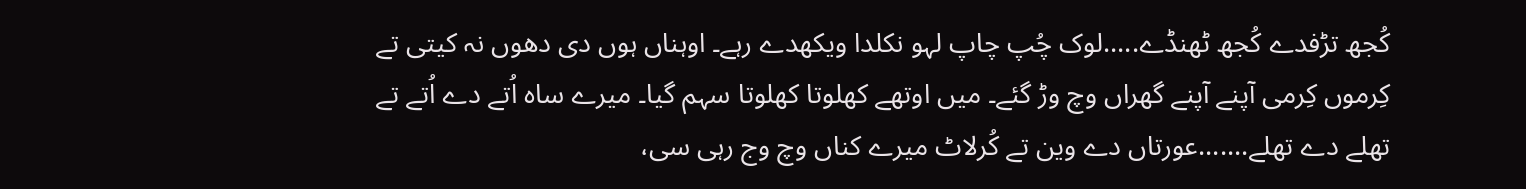کُجھ تڑفدے کُجھ ٹھنڈے.....لوک چُپ چاپ لہو نکلدا ویکھدے رہے۔ اوہناں ہوں دی دھوں نہ کیتی تے کِرموں کِرمی آپنے آپنے گھراں وچ وڑ گئے۔ میں اوتھے کھلوتا کھلوتا سہم گیا۔ میرے ساہ اُتے دے اُتے تے تھلے دے تھلے.......عورتاں دے وین تے کُرلاٹ میرے کناں وچ وج رہی سی،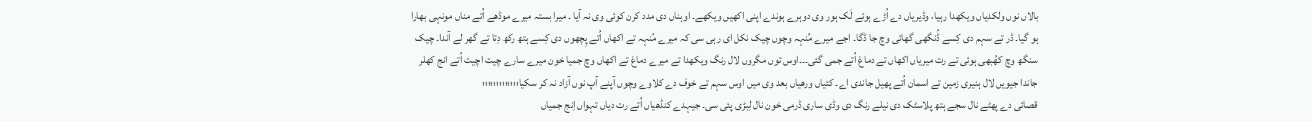بالاں نوں ولکدیاں ویکھدا رہیا، وڈیریاں دے اُڑے ہوئے لَک ہور وی دوہرے ہوندے اپنی اکھیں ویکھے۔ اوہناں دی مدد کرن کوئی وی نہ آیا ۔ میرا بستہ میرے موڈھے اُتے مناں مونہی بھارا ہو گیا۔ ڈر تے سہم دی کِسے ڈُنگھی گھائی وچ جا ڈگا۔ اجے میرے مُنہہ وچوں چیک نکل ای رہی سی کہ میرے مُنہہ تے اکھاں اُتے پِچھوں دی کِسے ہتھ رکھ دِتا تے گھر لے آندا۔ چیک سنگھ وچ کھُبھی ہوئی تے رت میریاں اکھاں تے دماغ اُتے جمی گئی۔۔۔اوس توں مگروں لال رنگ ویکھدا تے میرے دماغ تے اکھاں وچ جمیا خون میرے سارے چیت اچیت اُتے انج کھلر جاندا جیویں لال ہنیری زمین تے اسمان اُتے پھیل جاندی اے۔ کئیاں ورھیاں بعد وی میں اوس سہم تے خوف دے کلاوے وچوں آپنے آپ نوں آزاد نہ کر سکیا؛؛؛؛؛؛؛؛؛؛؛؛؛
قصائی دے پھٹے نال سجے ہتھ پلاسٹک دی نیلے رنگ دی وڈی ساری ڈرمی خون نال لِبڑی پئی سی۔ جیہدے کنڈھیاں اُتے رت دیاں تہواں اِنج جمیاں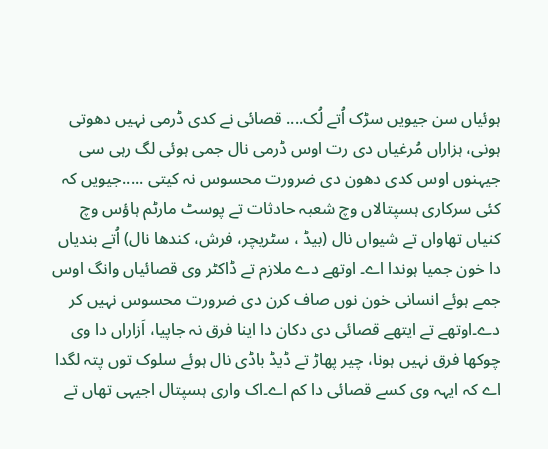ہوئیاں سن جیویں سڑک اُتے لُک.... قصائی نے کدی ڈرمی نہیں دھوتی ہونی، ہزاراں مُرغیاں دی رت اوس ڈرمی نال جمی ہوئی لگ رہی سی جیہنوں اوس کدی دھون دی ضرورت محسوس نہ کیتی .....جیویں کہ کئی سرکاری ہسپتالاں وچ شعبہ حادثات تے پوسٹ مارٹم ہاؤس وچ کنیاں تھاواں تے شیواں نال (بیڈ ، سٹریچر، فرش، کندھا نال) اُتے بندیاں دا خون جمیا ہوندا اے۔ اوتھے دے ملازم تے ڈاکٹر وی قصائیاں وانگ اوس جمے ہوئے انسانی خون نوں صاف کرن دی ضرورت محسوس نہیں کر دے۔اوتھے تے ایتھے قصائی دی دکان دا اینا فرق نہ جاپیا، اَزاراں دا وی چوکھا فرق نہیں ہونا، چیر پھاڑ تے ڈیڈ باڈی نال ہوئے سلوک توں پتہ لگدا اے کہ ایہہ وی کسے قصائی دا کم اے۔اک واری ہسپتال اجیہی تھاں تے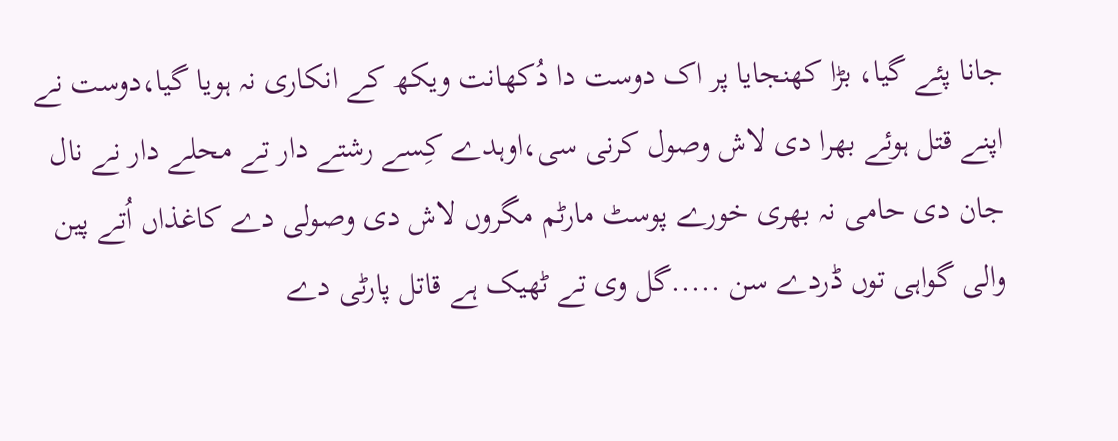جانا پئے گیا، بڑا کھنجایا پر اک دوست دا دُکھانت ویکھ کے انکاری نہ ہویا گیا،دوست نے اپنے قتل ہوئے بھرا دی لاش وصول کرنی سی،اوہدے کِسے رشتے دار تے محلے دار نے نال جان دی حامی نہ بھری خورے پوسٹ مارٹم مگروں لاش دی وصولی دے کاغذاں اُتے پین والی گواہی توں ڈردے سن .....گل وی تے ٹھیک ہے قاتل پارٹی دے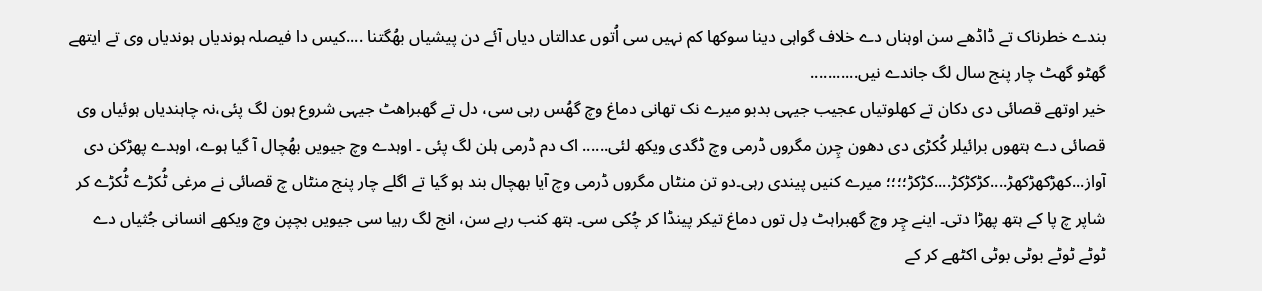بندے خطرناک تے ڈاڈھے سن اوہناں دے خلاف گواہی دینا سوکھا کم نہیں سی اُتوں عدالتاں دیاں آئے دن پیشیاں بھُگتنا ....کیس دا فیصلہ ہوندیاں ہوندیاں وی تے ایتھے گھٹو گھٹ چار پنج سال لگ جاندے نیں...........
خیر اوتھے قصائی دی دکان تے کھلوتیاں عجیب جیہی بدبو میرے نک تھانی دماغ وچ گھُس رہی سی، دل تے گھبراھٹ جیہی شروع ہون لگ پئی،نہ چاہندیاں ہوئیاں وی قصائی دے ہتھوں برائیلر کُکڑی دی دھون چِرن مگروں ڈرمی وچ ڈگدی ویکھ لئی...... اک دم ڈرمی ہلن لگ پئی ۔ اوہدے وچ جیویں بھُچال آ گیا ہوے، اوہدے پھڑکن دی آواز...کھڑکھڑکھڑ....کڑکڑکڑ....کڑکڑ؛؛؛؛ میرے کنیں پیندی رہی۔دو تن منٹاں مگروں ڈرمی وچ آیا بھچال بند ہو گیا تے اگلے چار پنج منٹاں چ قصائی نے مرغی ٹُکڑے ٹُکڑے کر شاپر چ پا کے ہتھ پھڑا دتی۔ اینے چِر وچ گھبراہٹ دِل توں دماغ تیکر پینڈا کر چُکی سی۔ ہتھ کنب رہے سن، انج لگ رہیا سی جیویں بچپن وچ ویکھے انسانی جُثیاں دے ٹوٹے ٹوٹے بوٹی بوٹی اکٹھے کر کے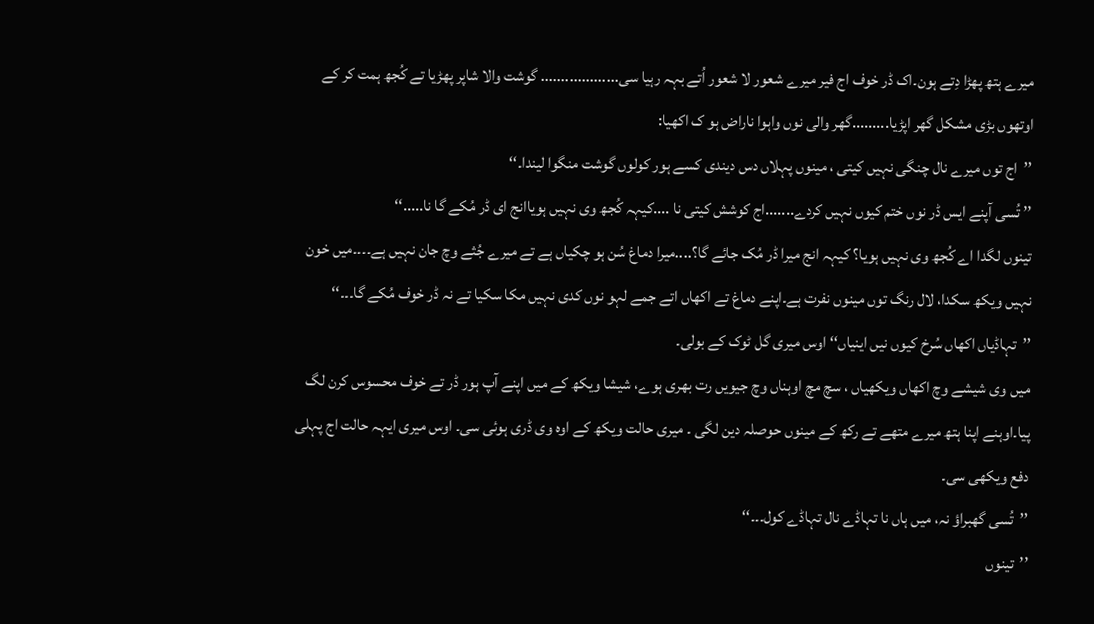میرے ہتھ پھڑا دِتے ہون۔اک ڈر خوف اج فیر میرے شعور لا شعور اُتے بہہ رہیا سی................... گوشت والا شاپر پھڑیا تے کُجھ ہمت کر کے اوتھوں بڑی مشکل گھر اپڑیا.........گھر والی نوں واہوا ناراض ہو ک اکھیا:
’’اج توں میرے نال چنگی نہیں کیتی ، مینوں پہلاں دس دیندی کسے ہور کولوں گوشت منگوا لیندا۔‘‘
’’ تُسی آپنے ایس ڈر نوں ختم کیوں نہیں کردے.......اج کوشش کیتی نا ....کیہہ کُجھ وی نہیں ہویاانج ای ڈر مُکے گا نا.....‘‘
تینوں لگدا اے کُجھ وی نہیں ہویا؟ کیہہ انج میرا ڈر مُک جائے گا؟....میرا دماغ سُن ہو چکیاں ہے تے میرے جُثے وچ جان نہیں ہے۔۔۔۔میں خون نہیں ویکھ سکدا، لال رنگ توں مینوں نفرت ہے۔اپنے دماغ تے اکھاں اتے جمے لہو نوں کدی نہیں مکا سکیا تے نہ ڈر خوف مُکے گا۔۔۔‘‘
’’تہاڈیاں اکھاں سُرخ کیوں نیں اینیاں‘‘ اوس میری گل ٹوک کے بولی۔
میں وی شیشے وچ اکھاں ویکھیاں ، سچ مچ اوہناں وچ جیویں رت بھری ہوے، شیشا ویکھ کے میں اپنے آپ ہور ڈر تے خوف محسوس کرن لگ پیا۔اوہنے اپنا ہتھ میرے متھے تے رکھ کے مینوں حوصلہ دین لگی ۔ میری حالت ویکھ کے اوہ وی ڈری ہوئی سی۔ اوس میری ایہہ حالت اج پہلی دفع ویکھی سی۔
’’تُسی گھبراؤ نہ، میں ہاں نا تہاڈے نال تہاڈے کول۔۔۔‘‘
’’تینوں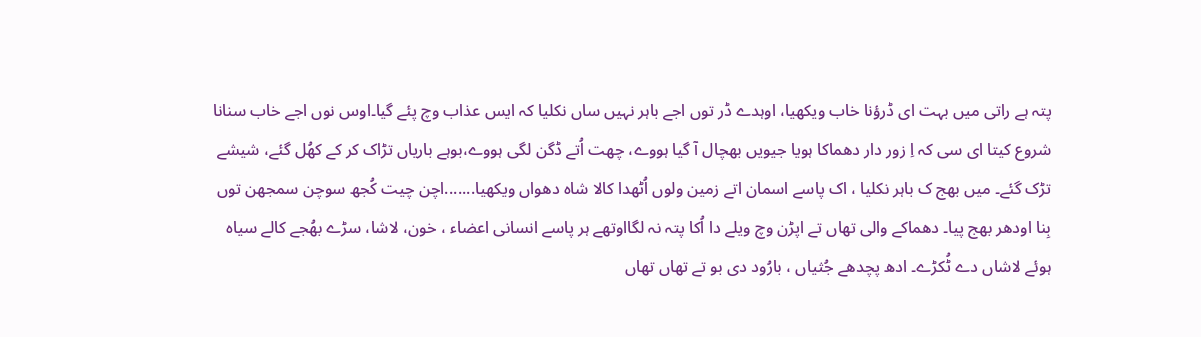پتہ ہے راتی میں بہت ای ڈرؤنا خاب ویکھیا، اوہدے ڈر توں اجے باہر نہیں ساں نکلیا کہ ایس عذاب وچ پئے گیا۔اوس نوں اجے خاب سنانا شروع کیتا ای سی کہ اِ زور دار دھماکا ہویا جیویں بھچال آ گیا ہووے، چھت اُتے ڈگن لگی ہووے،بوہے باریاں تڑاک کر کے کھُل گئے، شیشے تڑک گئے۔ میں بھج ک باہر نکلیا ، اک پاسے اسمان اتے زمین ولوں اُٹھدا کالا شاہ دھواں ویکھیا.......اچن چیت کُجھ سوچن سمجھن توں بِنا اودھر بھج پیا۔ دھماکے والی تھاں تے اپڑن وچ ویلے دا اُکا پتہ نہ لگااوتھے ہر پاسے انسانی اعضاء ، خون، لاشا، سڑے بھُجے کالے سیاہ ہوئے لاشاں دے ٹُکڑے۔ ادھ پچدھے جُثیاں ، بارُود دی بو تے تھاں تھاں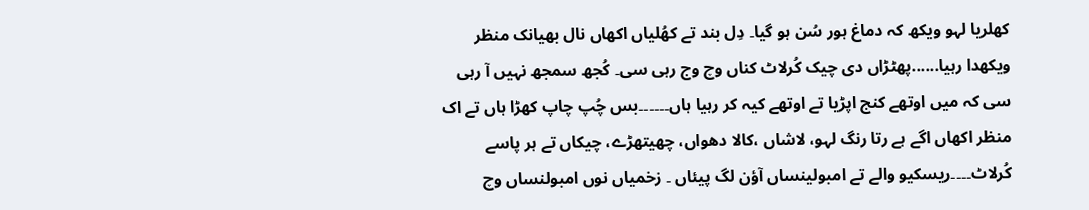کھلریا لہو ویکھ کہ دماغ ہور سُن ہو گیا۔ دِل بند تے کھُلیاں اکھاں نال بھیانک منظر ویکھدا رہیا......پھٹڑاں دی چیک کُرلاٹ کناں وچ وج رہی سی۔ کُجھ سمجھ نہیں آ رہی سی کہ میں اوتھے کنج اپڑیا تے اوتھے کیہ کر رہیا ہاں۔۔۔۔۔۔بس چُپ چاپ کھڑا ہاں تے اک منظر اکھاں اگے ہے رتا رنگ لہو، لاشاں ،کالا دھواں، چھیتھڑے، چیکاں تے ہر پاسے کُرلاٹ۔۔۔۔ریسکیو والے تے امبولینساں آؤن لگ پیئاں ۔ زخمیاں نوں امبولنساں وچ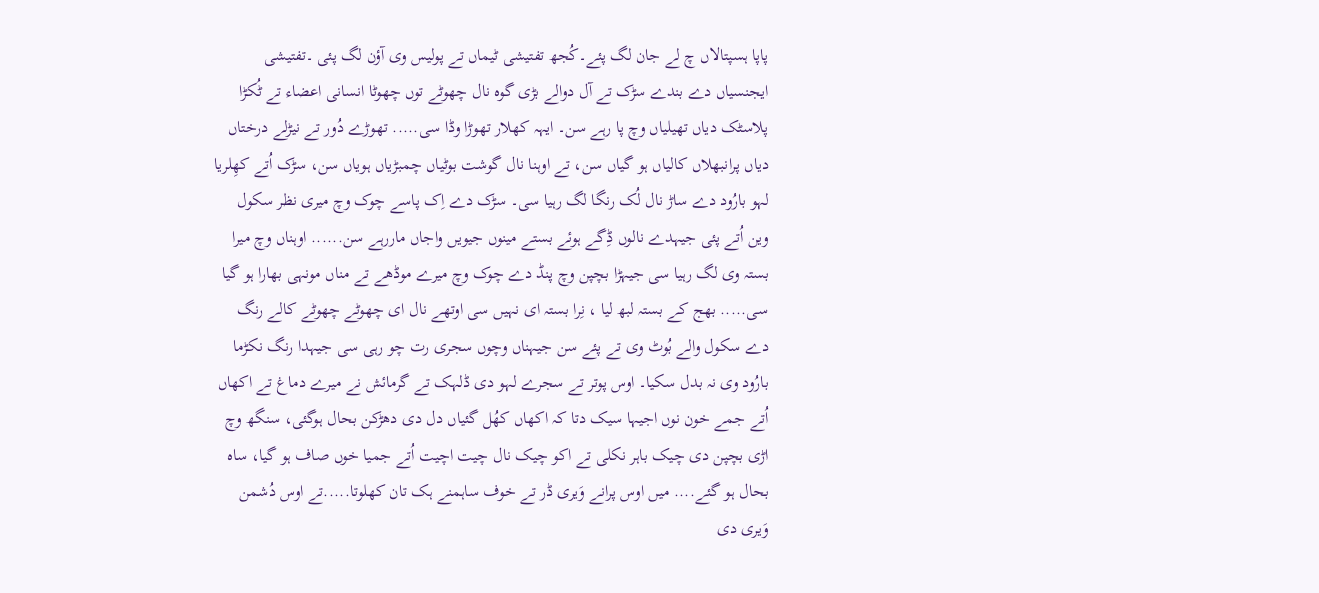پاپا ہسپتالاں چ لے جان لگ پئے۔کُجھ تفتیشی ٹیماں تے پولیس وی آؤن لگ پئی ۔تفتیشی ایجنسیاں دے بندے سڑک تے آل دوالے بڑی گوہ نال چھوٹے توں چھوٹا انسانی اعضاء تے ٹُکڑا پلاسٹک دیاں تھیلیاں وچ پا رہے سن۔ ایہہ کھلار تھوڑا وڈا سی..... تھوڑے دُور تے نیڑلے درختاں دیاں پرانبھلاں کالیاں ہو گیاں سن، تے اوہنا نال گوشت بوٹیاں چمبڑیاں ہویاں سن، سڑک اُتے کھِلریا لہو بارُود دے ساڑ نال لُک رنگا لگ رہیا سی۔ سڑک دے اِک پاسے چوک وچ میری نظر سکول وین اُتے پئی جیہدے نالوں ڈِگے ہوئے بستے مینوں جیویں واجاں ماررہے سن...... اوہناں وچ میرا بستہ وی لگ رہیا سی جیہڑا بچپن وچ پنڈ دے چوک وچ میرے موڈھے تے مناں مونہی بھارا ہو گیا سی..... بھج کے بستہ لبھ لیا ، نِرا بستہ ای نہیں سی اوتھے نال ای چھوٹے چھوٹے کالے رنگ دے سکول والے بُوٹ وی تے پئے سن جیہناں وچوں سجری رت چو رہی سی جیہدا رنگ نکڑما بارُود وی نہ بدل سکیا۔ اوس پوتر تے سجرے لہو دی ڈلہک تے گرمائش نے میرے دماغ تے اکھاں اُتے جمے خون نوں اجیہا سیک دتا کہ اکھاں کھُل گئیاں دل دی دھڑکن بحال ہوگئی، سنگھ وچ اڑی بچپن دی چیک باہر نکلی تے اکو چیک نال چیت اچیت اُتے جمیا خوں صاف ہو گیا، ساہ بحال ہو گئے.... میں اوس پرانے وَیری ڈر تے خوف ساہمنے ہک تان کھلوتا.....تے اوس دُشمن وَیری دی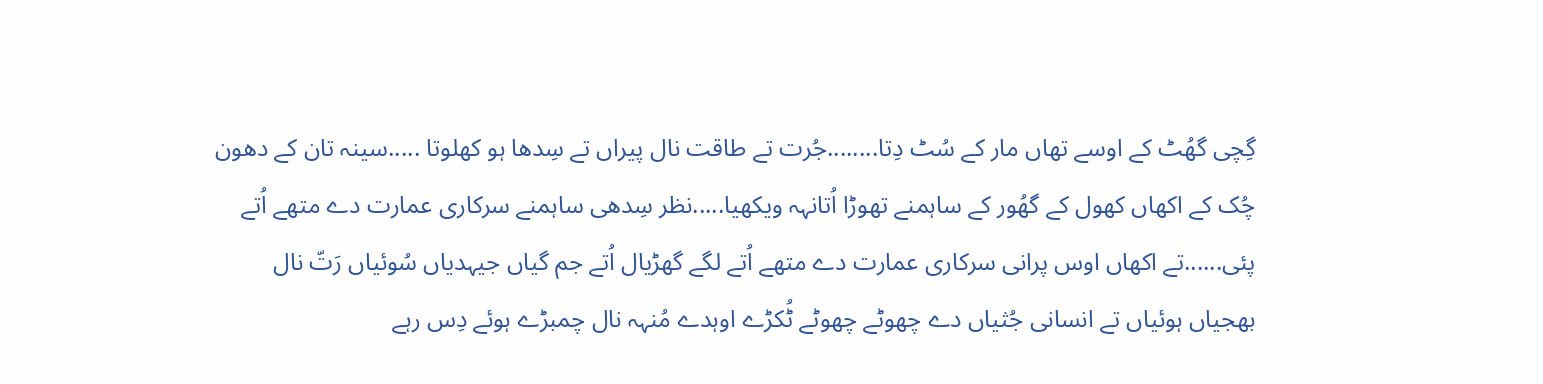گِچی گھُٹ کے اوسے تھاں مار کے سُٹ دِتا........جُرت تے طاقت نال پیراں تے سِدھا ہو کھلوتا .....سینہ تان کے دھون چُک کے اکھاں کھول کے گھُور کے ساہمنے تھوڑا اُتانہہ ویکھیا.....نظر سِدھی ساہمنے سرکاری عمارت دے متھے اُتے پئی......تے اکھاں اوس پرانی سرکاری عمارت دے متھے اُتے لگے گھڑیال اُتے جم گیاں جیہدیاں سُوئیاں رَتّ نال بھجیاں ہوئیاں تے انسانی جُثیاں دے چھوٹے چھوٹے ٹُکڑے اوہدے مُنہہ نال چمبڑے ہوئے دِس رہے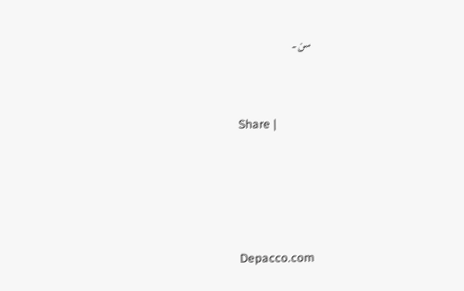سن۔


Share |




Depacco.com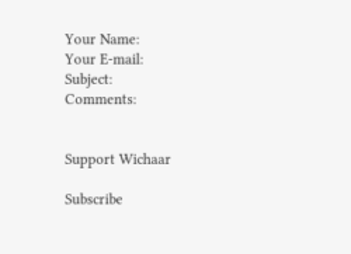Your Name:
Your E-mail:
Subject:
Comments:


Support Wichaar

Subscribe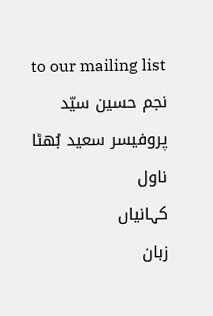to our mailing list
نجم حسین سیّد
پروفیسر سعید بُھٹا
ناول
کہانیاں
زبان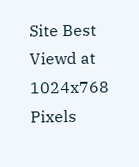Site Best Viewd at 1024x768 Pixels